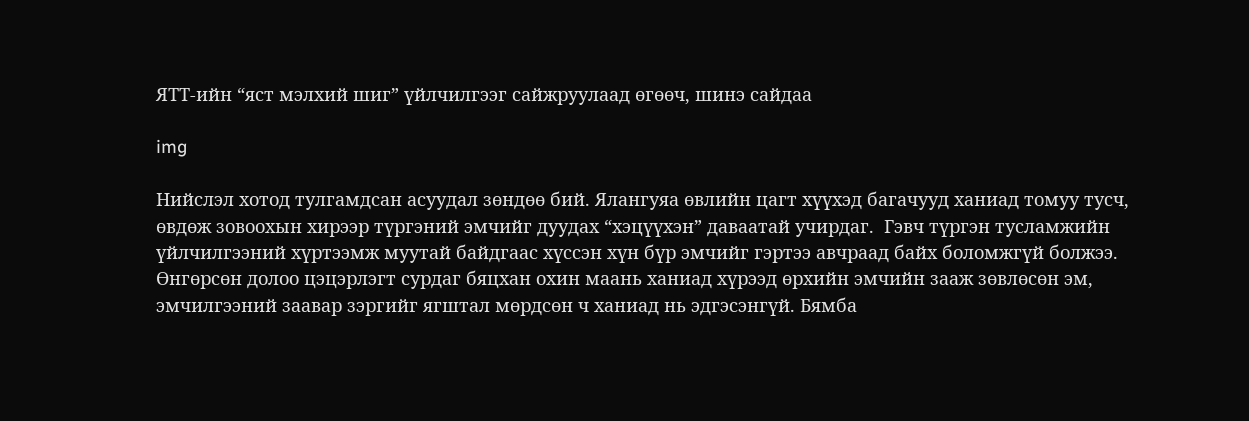ЯТТ-ийн “яст мэлхий шиг” үйлчилгээг сайжруулаад өгөөч, шинэ сайдаа

img

Нийслэл хотод тулгамдсан асуудал зөндөө бий. Ялангуяа өвлийн цагт хүүхэд багачууд ханиад томуу тусч, өвдөж зовоохын хирээр түргэний эмчийг дуудах “хэцүүхэн” даваатай учирдаг.  Гэвч түргэн тусламжийн үйлчилгээний хүртээмж муутай байдгаас хүссэн хүн бүр эмчийг гэртээ авчраад байх боломжгүй болжээ. Өнгөрсөн долоо цэцэрлэгт сурдаг бяцхан охин маань ханиад хүрээд өрхийн эмчийн зааж зөвлөсөн эм, эмчилгээний заавар зэргийг ягштал мөрдсөн ч ханиад нь эдгэсэнгүй. Бямба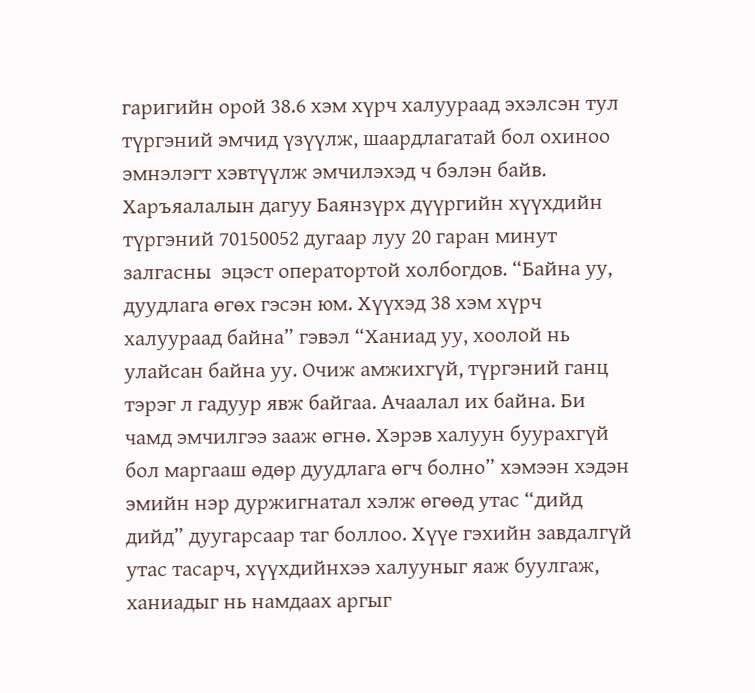гаригийн орой 38.6 хэм хүрч халуураад эхэлсэн тул түргэний эмчид үзүүлж, шаардлагатай бол охиноо эмнэлэгт хэвтүүлж эмчилэхэд ч бэлэн байв. Харъяалалын дагуу Баянзүрх дүүргийн хүүхдийн түргэний 70150052 дугаар луу 20 гаран минут залгасны  эцэст оператортой холбогдов. “Байна уу, дуудлага өгөх гэсэн юм. Хүүхэд 38 хэм хүрч халуураад байна” гэвэл “Ханиад уу, хоолой нь улайсан байна уу. Очиж амжихгүй, түргэний ганц тэрэг л гадуур явж байгаа. Ачаалал их байна. Би чамд эмчилгээ зааж өгнө. Хэрэв халуун буурахгүй бол маргааш өдөр дуудлага өгч болно” хэмээн хэдэн эмийн нэр дуржигнатал хэлж өгөөд утас “дийд дийд” дуугарсаар таг боллоо. Хүүе гэхийн завдалгүй утас тасарч, хүүхдийнхээ халууныг яаж буулгаж, ханиадыг нь намдаах аргыг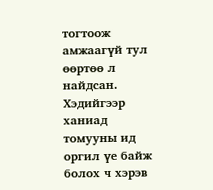тогтоож амжаагүй тул өөртөө л найдсан. Хэдийгээр ханиад томууны ид оргил үе байж болох ч хэрэв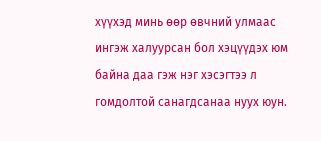хүүхэд минь өөр өвчний улмаас ингэж халуурсан бол хэцүүдэх юм байна даа гэж нэг хэсэгтээ л гомдолтой санагдсанаа нуух юун.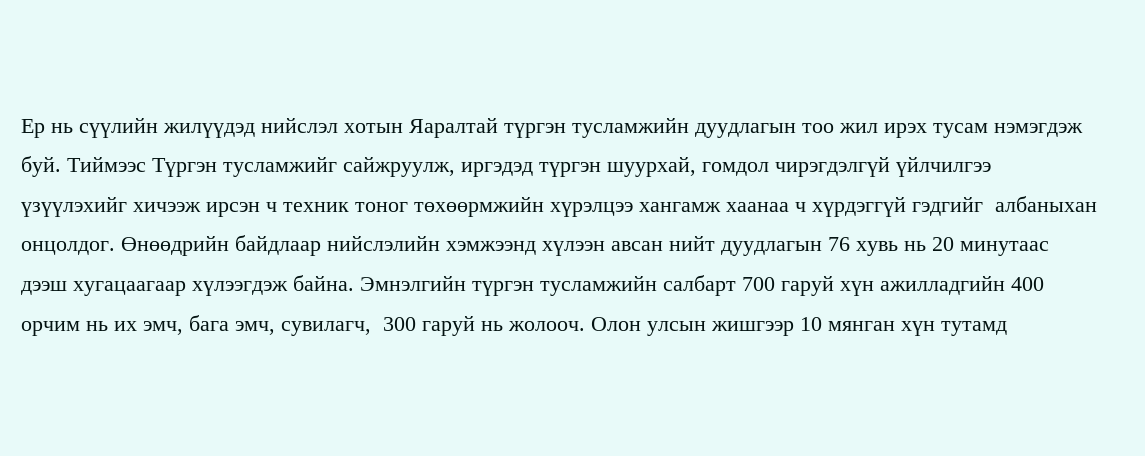Ер нь сүүлийн жилүүдэд нийслэл хотын Яаралтай түргэн тусламжийн дуудлагын тоо жил ирэх тусам нэмэгдэж буй. Тиймээс Түргэн тусламжийг сайжруулж, иргэдэд түргэн шуурхай, гомдол чирэгдэлгүй үйлчилгээ үзүүлэхийг хичээж ирсэн ч техник тоног төхөөрмжийн хүрэлцээ хангамж хаанаа ч хүрдэггүй гэдгийг  албаныхан онцолдог. Өнөөдрийн байдлаар нийслэлийн хэмжээнд хүлээн авсан нийт дуудлагын 76 хувь нь 20 минутаас дээш хугацаагаар хүлээгдэж байна. Эмнэлгийн түргэн тусламжийн салбарт 700 гаруй хүн ажилладгийн 400 орчим нь их эмч, бага эмч, сувилагч,  300 гаруй нь жолооч. Олон улсын жишгээр 10 мянган хүн тутамд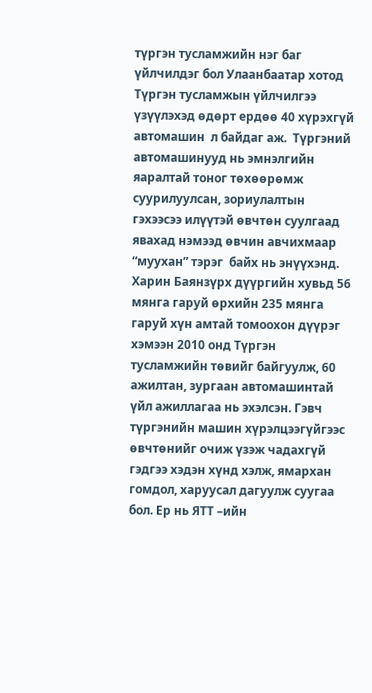түргэн тусламжийн нэг баг үйлчилдэг бол Улаанбаатар хотод Түргэн тусламжын үйлчилгээ үзүүлэхэд өдөрт ердөө 40 хүрэхгүй автомашин  л байдаг аж.  Түргэний автомашинууд нь эмнэлгийн яаралтай тоног төхөөрөмж суурилуулсан, зориулалтын гэхээсээ илүүтэй өвчтөн суулгаад явахад нэмээд өвчин авчихмаар  “муухан” тэрэг  байх нь энүүхэнд.  Харин Баянзүрх дүүргийн хувьд 56 мянга гаруй өрхийн 235 мянга гаруй хүн амтай томоохон дүүрэг хэмээн 2010 онд Түргэн тусламжийн төвийг байгуулж, 60 ажилтан, зургаан автомашинтай үйл ажиллагаа нь эхэлсэн. Гэвч түргэнийн машин хүрэлцээгүйгээс өвчтөнийг очиж үзэж чадахгүй гэдгээ хэдэн хүнд хэлж, ямархан гомдол, харуусал дагуулж суугаа бол. Ер нь ЯТТ –ийн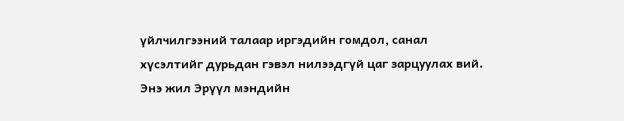үйлчилгээний талаар иргэдийн гомдол, санал хүсэлтийг дурьдан гэвэл нилээдгүй цаг зарцуулах вий.  Энэ жил Эрүүл мэндийн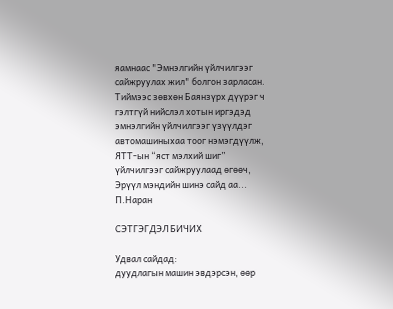яамнаас "Эмнэлгийн үйлчилгээг сайжруулах жил" болгон зарласан. Тиймээс зөвхөн Баянзүрх дүүрэг ч гэлтгүй нийслэл хотын иргэдэд эмнэлгийн үйлчилгээг үзүүлдэг  автомашиныхаа тоог нэмэгдүүлж, ЯТТ-ын “яст мэлхий шиг” үйлчилгээг сайжруулаад өгөөч, Эрүүл мэндийн шинэ сайд аа... П.Наран

СЭТГЭГДЭЛ БИЧИХ

Удвал сайдад:
дуудлагын машин эвдэрсэн, өөр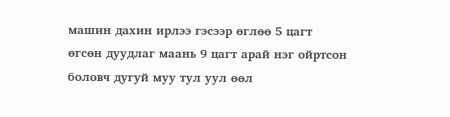машин дахин ирлээ гэсээр өглөө 5 цагт өгсөн дуудлаг маань 9 цагт арай нэг ойртсон боловч дугуй муу тул уул өөл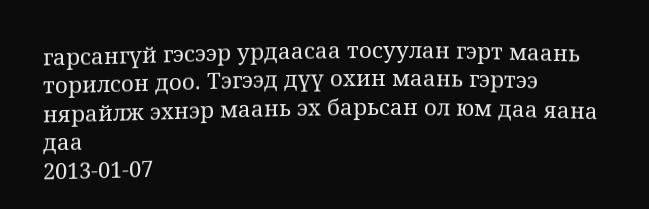гарсангүй гэсээр урдаасаа тосуулан гэрт маань торилсон доо. Тэгээд дүү охин маань гэртээ нярайлж эхнэр маань эх барьсан ол юм даа яана даа
2013-01-07